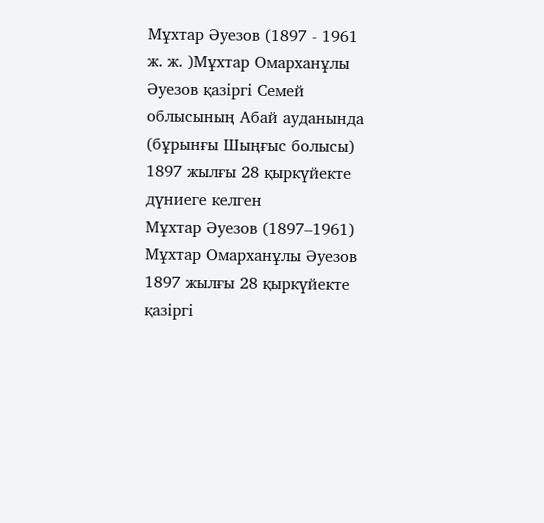Мұхтар Әуезов (1897 - 1961 ж. ж. )Мұхтар Омарханұлы Әуезов қазіргі Семей облысының Абай ауданында (бұрынғы Шыңғыс болысы) 1897 жылғы 28 қыркүйекте дүниеге келген
Мұхтар Әуезов (1897–1961)
Мұхтар Омарханұлы Әуезов 1897 жылғы 28 қыркүйекте қазіргі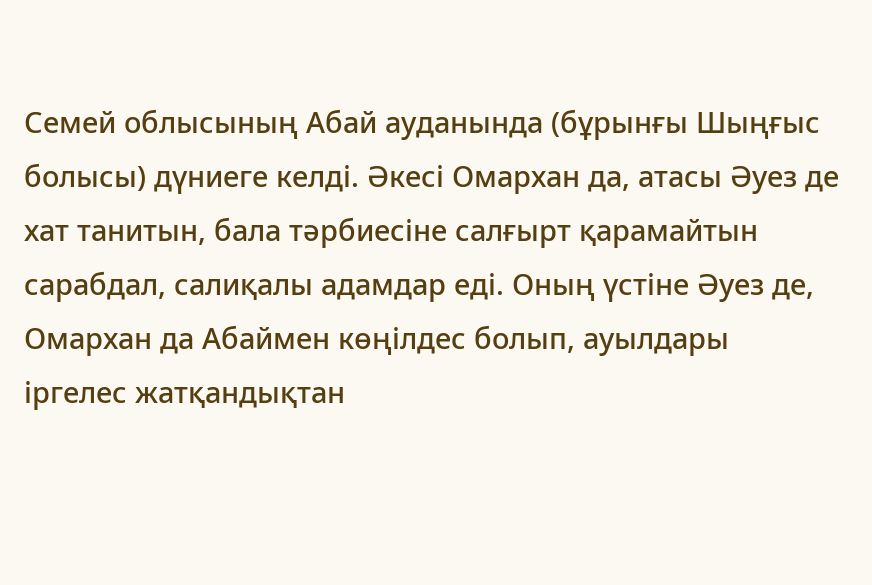Семей облысының Абай ауданында (бұрынғы Шыңғыс болысы) дүниеге келді. Әкесі Омархан да, атасы Әуез де хат танитын, бала тәрбиесіне салғырт қарамайтын сарабдал, салиқалы адамдар еді. Оның үстіне Әуез де, Омархан да Абаймен көңілдес болып, ауылдары іргелес жатқандықтан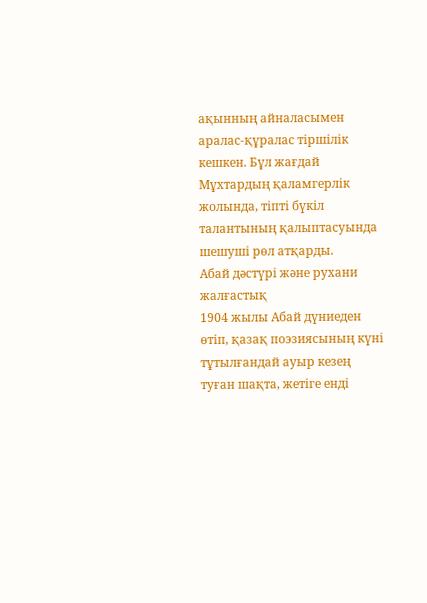ақынның айналасымен аралас-құралас тіршілік кешкен. Бұл жағдай Мұхтардың қаламгерлік жолында, тіпті бүкіл талантының қалыптасуында шешуші рөл атқарды.
Абай дәстүрі және рухани жалғастық
1904 жылы Абай дүниеден өтіп, қазақ поэзиясының күні тұтылғандай ауыр кезең туған шақта, жетіге енді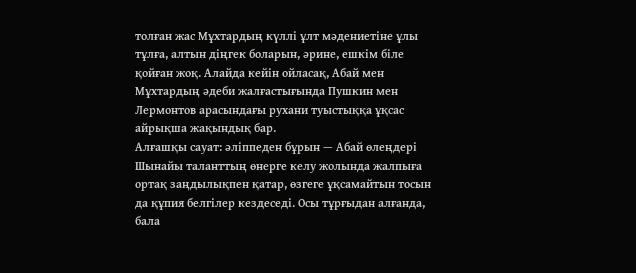толған жас Мұхтардың күллі ұлт мәдениетіне ұлы тұлға, алтын діңгек боларын, әрине, ешкім біле қойған жоқ. Алайда кейін ойласақ, Абай мен Мұхтардың әдеби жалғастығында Пушкин мен Лермонтов арасындағы рухани туыстыққа ұқсас айрықша жақындық бар.
Алғашқы сауат: әліппеден бұрын — Абай өлеңдері
Шынайы таланттың өнерге келу жолында жалпыға ортақ заңдылықпен қатар, өзгеге ұқсамайтын тосын да құпия белгілер кездеседі. Осы тұрғыдан алғанда, бала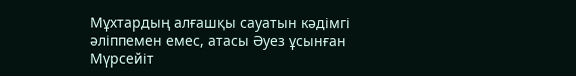Мұхтардың алғашқы сауатын кәдімгі әліппемен емес, атасы Әуез ұсынған Мүрсейіт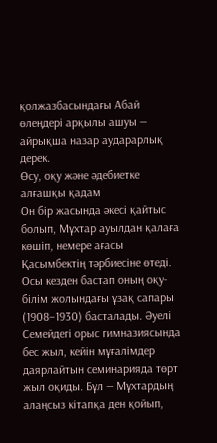қолжазбасындағы Абай өлеңдері арқылы ашуы — айрықша назар аударарлық дерек.
Өсу, оқу және әдебиетке алғашқы қадам
Он бір жасында әкесі қайтыс болып, Мұхтар ауылдан қалаға көшіп, немере ағасы Қасымбектің тәрбиесіне өтеді. Осы кезден бастап оның оқу-білім жолындағы ұзақ сапары (1908–1930) басталады. Әуелі Семейдегі орыс гимназиясында бес жыл, кейін мұғалімдер даярлайтын семинарияда төрт жыл оқиды. Бұл — Мұхтардың алаңсыз кітапқа ден қойып,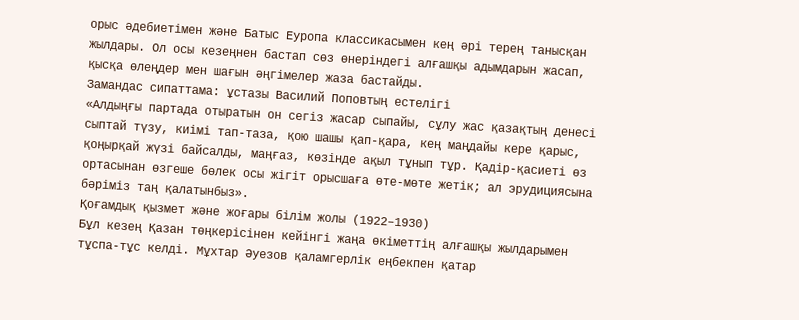орыс әдебиетімен және Батыс Еуропа классикасымен кең әрі терең танысқан жылдары. Ол осы кезеңнен бастап сөз өнеріндегі алғашқы адымдарын жасап, қысқа өлеңдер мен шағын әңгімелер жаза бастайды.
Замандас сипаттама: ұстазы Василий Поповтың естелігі
«Алдыңғы партада отыратын он сегіз жасар сыпайы, сұлу жас қазақтың денесі сыптай түзу, киімі тап-таза, қою шашы қап-қара, кең маңдайы кере қарыс, қоңырқай жүзі байсалды, маңғаз, көзінде ақыл тұнып тұр. Қадір-қасиеті өз ортасынан өзгеше бөлек осы жігіт орысшаға өте-мөте жетік; ал эрудициясына бәріміз таң қалатынбыз».
Қоғамдық қызмет және жоғары білім жолы (1922–1930)
Бұл кезең Қазан төңкерісінен кейінгі жаңа өкіметтің алғашқы жылдарымен тұспа-тұс келді. Мұхтар Әуезов қаламгерлік еңбекпен қатар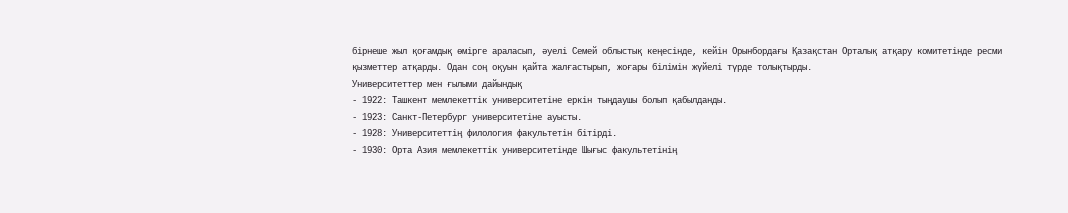бірнеше жыл қоғамдық өмірге араласып, әуелі Семей облыстық кеңесінде, кейін Орынбордағы Қазақстан Орталық атқару комитетінде ресми қызметтер атқарды. Одан соң оқуын қайта жалғастырып, жоғары білімін жүйелі түрде толықтырды.
Университеттер мен ғылыми дайындық
- 1922: Ташкент мемлекеттік университетіне еркін тыңдаушы болып қабылданды.
- 1923: Санкт-Петербург университетіне ауысты.
- 1928: Университеттің филология факультетін бітірді.
- 1930: Орта Азия мемлекеттік университетінде Шығыс факультетінің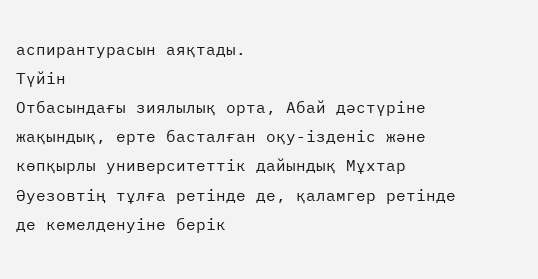аспирантурасын аяқтады.
Түйін
Отбасындағы зиялылық орта, Абай дәстүріне жақындық, ерте басталған оқу-ізденіс және көпқырлы университеттік дайындық Мұхтар Әуезовтің тұлға ретінде де, қаламгер ретінде де кемелденуіне берік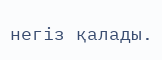негіз қалады.